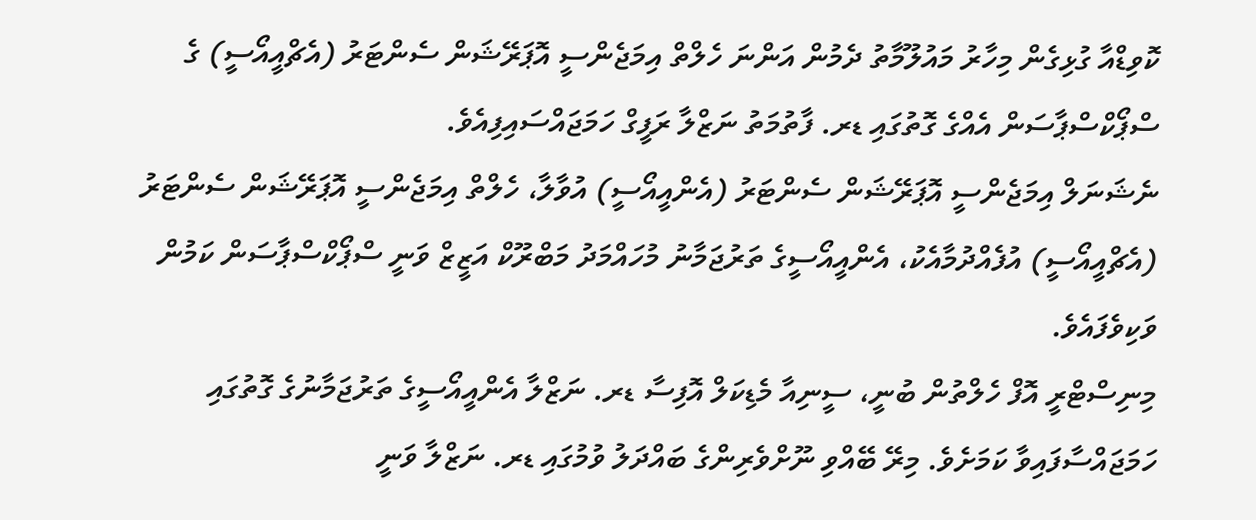ކޮވިޑްއާ ގުޅިގެން މިހާރު މައުލޫމާތު ދެމުން އަންނަ ހެލްތް އިމަޖެންސީ އޮޕަރޭޝަން ސެންޓަރު (އެޗްއީއޯސީ) ގެ ސްޕޯކްސްޕާސަން އެއްގެ ގޮތުގައި ޑރ. ފާތުމަތު ނަޒްލާ ރަފީގް ހަމަޖައްސައިފިއެވެ.
ނެޝަނަލް އިމަޖެންސީ އޮޕަރޭޝަން ސެންޓަރު (އެންއީއޯސީ) އުވާލާ، ހެލްތް އިމަޖެންސީ އޮޕަރޭޝަން ސެންޓަރު (އެޗްއީއޯސީ) އުފެއްދުމާއެކު، އެންއީއޯސީގެ ތަރުޖަމާނު މުހައްމަދު މަބްރޫކް އަޒީޒް ވަނީ ސްޕޯކްސްޕާސަން ކަމުން ވަކިވެފައެވެ.
މިނިސްޓްރީ އޮފް ހެލްތުން ބުނީ، ސީނިއާ މެޑިކަލް އޮފިސާ ޑރ. ނަޒްލާ އެންއީއޯސީގެ ތަރުޖަމާނުގެ ގޮތުގައި ހަމަޖައްސާފައިވާ ކަމަށެވެ. މިރޭ ބޭއްވި ނޫށްވެރިންގެ ބައްދަލު ވުމުގައި ޑރ. ނަޒްލާ ވަނީ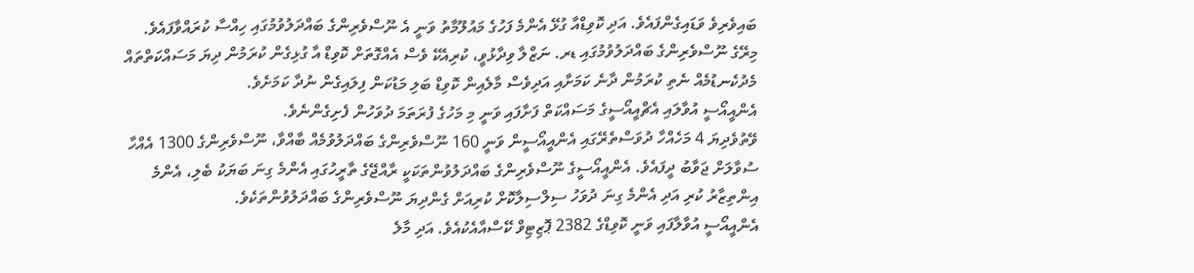ބައިވެރިވެ ވަޑައިގެންފައެވެ. އަދި ކޮވިޑްއާ ގުޅޭ އެންމެ ފަހުގެ މައުލޫމާތު ވަނީ އެ ނޫސްވެރިންގެ ބައްދަލުވުމުގައި ހިއްސާ ކުރައްވާފައެވެ.
މިރޭގެ ނޫސްވެރިންގެ ބައްދަލުވުމުގައި ޑރ. ނަޒްލާ ވިދާޅުވީ، ކުރިއެކޭ ވެސް އެއްގޮތަށް ކޮވިޑް އާ ގުޅިގެން ކުރަމުން ދިޔަ މަސައްކަތްތައް މެދުކެނޑުމެއް ނެތި ކުރަމުން ދާނެ ކަމަށާއި އަދިވެސް މާލެއިން ކޮވިޑް ބަލި މަޑުކަން ފިލައިގެން ނުދާ ކަމަށެވެ.
އެންއީއޯސީ އުވާލައި އެޗްއީއޯސީގެ މަސައްކަތް ފަށާފައި ވަނީ މި މަހުގެ ފުރަތަމަ ދުވަހުން ފެށިގެންނެވެ.
ވޭތުވެދިޔަ 4 މަހެއްހާ ދުވަސްތެރޭގައި އެންއީއޯސީން ވަނީ 160 ނޫސްވެރިންގެ ބައްދަލުވުމެއް ބާއްވާ، ނޫސްވެރިންގެ 1300 އެއްހާ ސުވާލަށް ޖަވާބު ދީފައެވެ. އެންއީއޯސީގެ ނޫސްވެރިންގެ ބައްދަލުވުންތަކަކީ ރާއްޖޭގެ ތާރީހުގައި އެންމެ ގިނަ ބަޔަކު ބެލި، އެންމެ އިންތިޒާރު ކުރި އަދި އެންމެ ގިނަ ދުވަހު ސިލްސިލާކޮށް ކުރިއަށް ގެންދިޔަ ނޫސްވެރިންގެ ބައްދަލުވުންތަކެވެ.
އެންއީއޯސީ އުވާލާފައި ވަނީ ކޮވިޑްގެ 2382 ޕޮޒިޓިވް ކޭސްއާއެކުއެވެ. އަދި މާލެ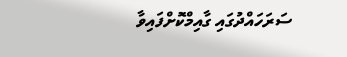ސަރަހައްދުގައި ގާއިމްކޮށްފައިވާ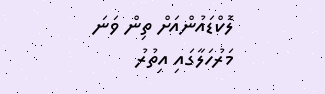ލޮކްޑައުންއަށް ތިން ވަނަ މަރުހަލާގައި އިތުރު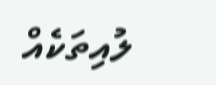ލުއިތަކެއް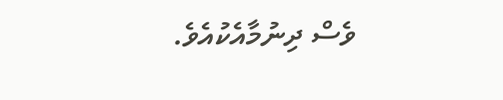ވެސް ދިނުމާއެކުއެވެ.